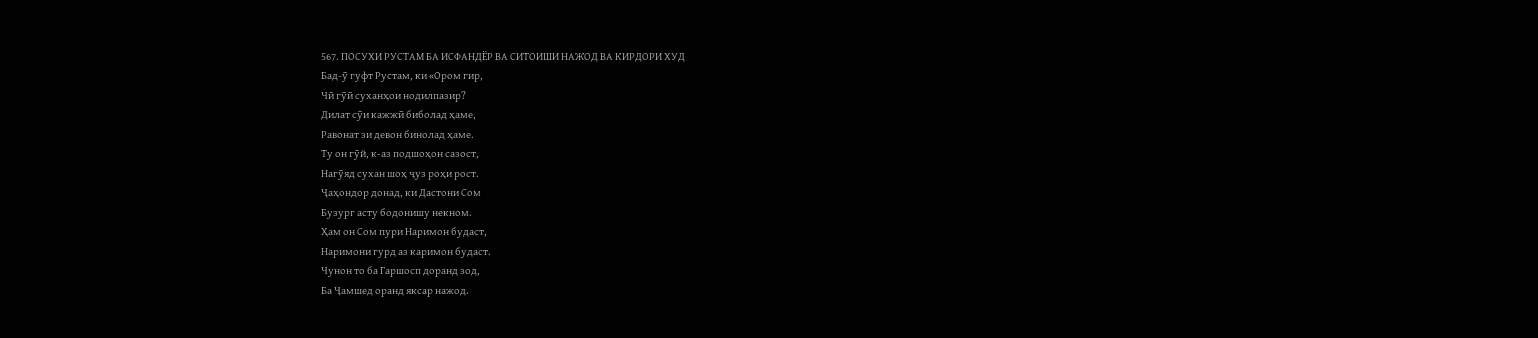567. ПОСУХИ РУСТАМ БА ИСФАНДЁР ВА СИТОИШИ НАЖОД ВА КИРДОРИ ХУД
Бад-ӯ гуфт Рустам, ки «Ором гир,
Чӣ гӯӣ суханҳои нодилпазир?
Дилат сӯи кажжӣ биболад ҳаме,
Равонат зи девон бинолад ҳаме.
Ту он гӯй, к-аз подшоҳон сазост,
Нагӯяд сухан шоҳ ҷуз роҳи рост.
Ҷаҳондор донад, ки Дастони Сом
Бузург асту бодонишу некном.
Ҳам он Сом пури Наримон будаст,
Наримони гурд аз каримон будаст.
Чунон то ба Гаршосп доранд зод,
Ба Ҷамшед оранд яксар нажод.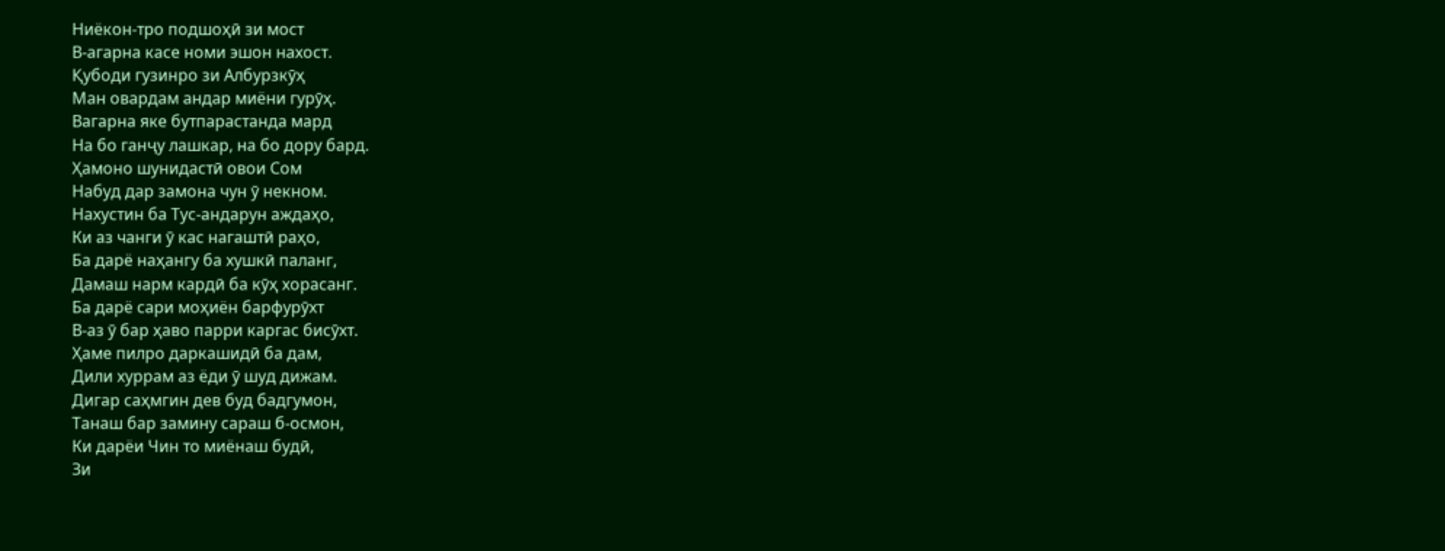Ниёкон-тро подшоҳӣ зи мост
В-агарна касе номи эшон нахост.
Қубоди гузинро зи Албурзкӯҳ
Ман овардам андар миёни гурӯҳ.
Вагарна яке бутпарастанда мард
На бо ганҷу лашкар, на бо дору бард.
Ҳамоно шунидастӣ овои Сом
Набуд дар замона чун ӯ некном.
Нахустин ба Тус-андарун аждаҳо,
Ки аз чанги ӯ кас нагаштӣ раҳо,
Ба дарё наҳангу ба хушкӣ паланг,
Дамаш нарм кардӣ ба кӯҳ хорасанг.
Ба дарё сари моҳиён барфурӯхт
В-аз ӯ бар ҳаво парри каргас бисӯхт.
Ҳаме пилро даркашидӣ ба дам,
Дили хуррам аз ёди ӯ шуд дижам.
Дигар саҳмгин дев буд бадгумон,
Танаш бар замину сараш б-осмон,
Ки дарёи Чин то миёнаш будӣ,
Зи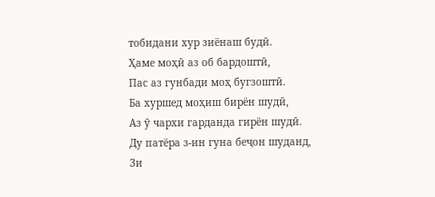тобидани хур зиёнаш будӣ.
Ҳаме моҳӣ аз об бардоштӣ,
Пас аз гунбади моҳ бугзоштӣ.
Ба хуршед моҳиш бирён шудӣ,
Аз ӯ чархи гарданда гирён шудӣ.
Ду патёра з-ин гуна беҷон шуданд,
Зи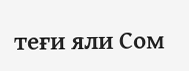теғи яли Сом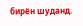бирён шуданд.